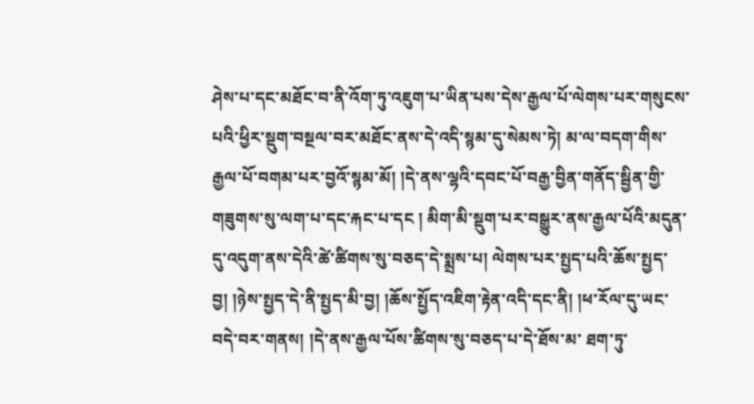ཤེས་པ་དང་མཐོང་བ་ནི་འོག་ཏུ་འཇུག་པ་ཡིན་པས་དེས་རྒྱལ་པོ་ལེགས་པར་གསུངས་པའི་ཕྱིར་སྡུག་བསྔལ་བར་མཐོང་ནས་དེ་འདི་སྙམ་དུ་སེམས་ཏེ། མ་ལ་བདག་གིས་རྒྱལ་པོ་བགམ་པར་བྱའོ་སྙམ་མོ། །དེ་ནས་ལྷའི་དབང་པོ་བརྒྱ་བྱིན་གནོད་སྦྱིན་གྱི་གཟུགས་སུ་ལག་པ་དང་རྐང་པ་དང ། མིག་མི་སྡུག་པར་བསྒྱུར་ནས་རྒྱལ་པོའི་མདུན་དུ་འདུག་ནས་དེའི་ཚེ་ཚིགས་སུ་བཅད་དེ་སྨྲས་པ། ལེགས་པར་སྤྱད་པའི་ཆོས་སྤྱད་བྱ། །ཉེས་སྤྱད་དེ་ནི་སྤྱད་མི་བྱ། །ཆོས་སྤྱོད་འཇིག་རྟེན་འདི་དང་ནི། །ཕ་རོལ་དུ་ཡང་བདེ་བར་གནས། །དེ་ནས་རྒྱལ་པོས་ཚིགས་སུ་བཅད་པ་དེ་ཐོས་མ་ ཐག་ཏུ་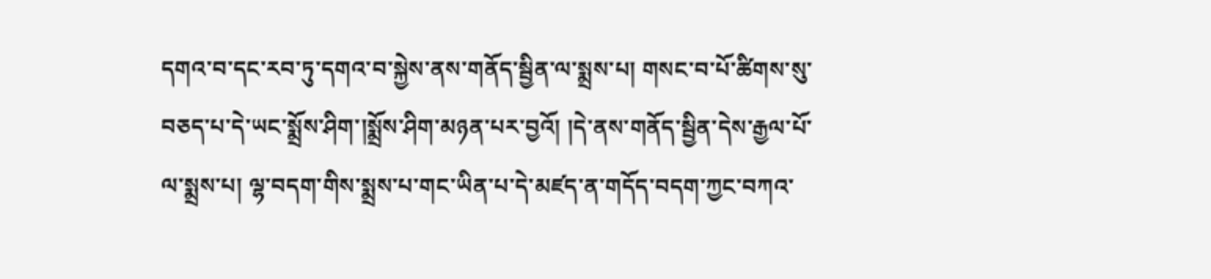དགའ་བ་དང་རབ་ཏུ་དགའ་བ་སྐྱེས་ནས་གནོད་སྦྱིན་ལ་སྨྲས་པ། གསང་བ་པོ་ཚིགས་སུ་བཅད་པ་དེ་ཡང་སྨྲོས་ཤིག་།སྨྲོས་ཤིག་མཉན་པར་བྱའོ། །དེ་ནས་གནོད་སྦྱིན་དེས་རྒྱལ་པོ་ལ་སྨྲས་པ། ལྷ་བདག་གིས་སྨྲས་པ་གང་ཡིན་པ་དེ་མཛད་ན་གདོད་བདག་ཀྱང་བཀའ་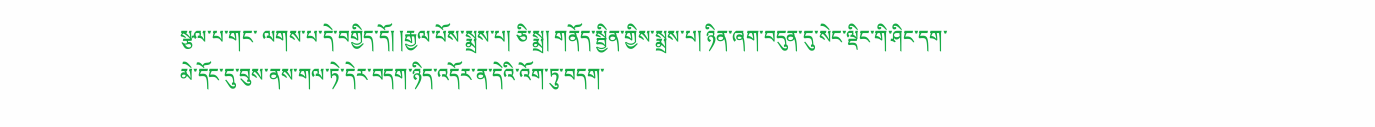སྩལ་པ་གང་ ལགས་པ་དེ་བགྱིད་དོ། །རྒྱལ་པོས་སྨྲས་པ། ཅི་སྨྲ། གནོད་སྦྱིན་གྱིས་སྨྲས་པ། ཉིན་ཞག་བདུན་དུ་སེང་ལྡིང་གི་ཤིང་དག་མེ་དོང་དུ་བུས་ནས་གལ་ཏེ་དེར་བདག་ཉིད་འདོར་ན་དེའི་འོག་ཏུ་བདག་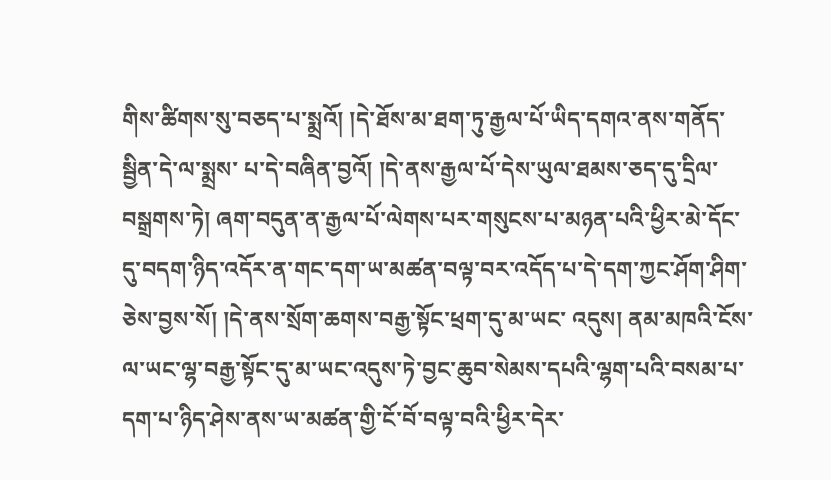གིས་ཚིགས་སུ་བཅད་པ་སྨྲའོ། །དེ་ཐོས་མ་ཐག་ཏུ་རྒྱལ་པོ་ཡིད་དགའ་ནས་གནོད་སྦྱིན་དེ་ལ་སྨྲས་ པ་དེ་བཞིན་བྱའོ། །དེ་ནས་རྒྱལ་པོ་དེས་ཡུལ་ཐམས་ཅད་དུ་དྲིལ་བསྒྲགས་ཏེ། ཞག་བདུན་ན་རྒྱལ་པོ་ལེགས་པར་གསུངས་པ་མཉན་པའི་ཕྱིར་མེ་དོང་དུ་བདག་ཉིད་འདོར་ན་གང་དག་ཡ་མཚན་བལྟ་བར་འདོད་པ་དེ་དག་ཀྱང་ཤོག་ཤིག་ཅེས་བྱས་སོ། །དེ་ནས་སྲོག་ཆགས་བརྒྱ་སྟོང་ཕྲག་དུ་མ་ཡང་ འདུས། ནམ་མཁའི་ངོས་ལ་ཡང་ལྷ་བརྒྱ་སྟོང་དུ་མ་ཡང་འདུས་ཏེ་བྱང་ཆུབ་སེམས་དཔའི་ལྷག་པའི་བསམ་པ་དག་པ་ཉིད་ཤེས་ནས་ཡ་མཚན་གྱི་ངོ་བོ་བལྟ་བའི་ཕྱིར་དེར་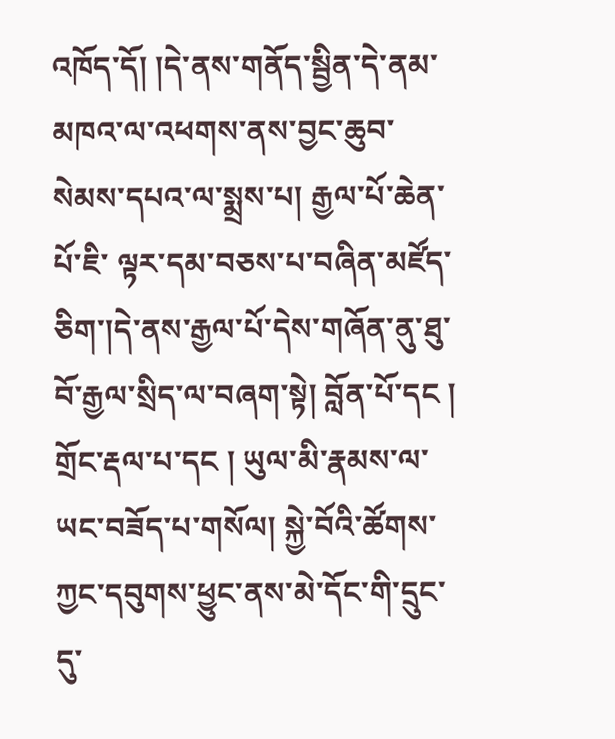འཁོད་དོ། །དེ་ནས་གནོད་སྦྱིན་དེ་ནམ་མཁའ་ལ་འཕགས་ནས་བྱང་ཆུབ་སེམས་དཔའ་ལ་སྨྲས་པ། རྒྱལ་པོ་ཆེན་པོ་ཇི་ ལྟར་དམ་བཅས་པ་བཞིན་མཛོད་ཅིག་།དེ་ནས་རྒྱལ་པོ་དེས་གཞོན་ནུ་ཐུ་བོ་རྒྱལ་སྲིད་ལ་བཞག་སྟེ། བློན་པོ་དང ། གྲོང་རྡལ་པ་དང ། ཡུལ་མི་རྣམས་ལ་ཡང་བཟོད་པ་གསོལ། སྐྱེ་བོའི་ཚོགས་ཀྱང་དབུགས་ཕྱུང་ནས་མེ་དོང་གི་དྲུང་དུ་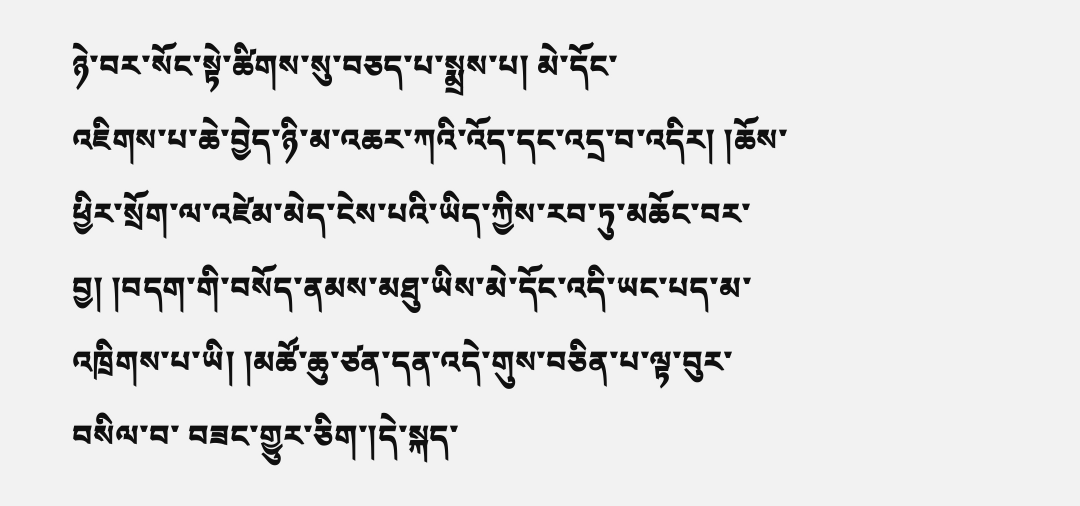ཉེ་བར་སོང་སྟེ་ཚིགས་སུ་བཅད་པ་སྨྲས་པ། མེ་དོང་
འཇིགས་པ་ཆེ་བྱེད་ཉི་མ་འཆར་ཀའི་འོད་དང་འདྲ་བ་འདིར། །ཆོས་ཕྱིར་སྲོག་ལ་འཛེམ་མེད་ངེས་པའི་ཡིད་ཀྱིས་རབ་ཏུ་མཆོང་བར་བྱ། །བདག་གི་བསོད་ནམས་མཐུ་ཡིས་མེ་དོང་འདི་ཡང་པད་མ་འཁྲིགས་པ་ཡི། །མཚོ་ཆུ་ཙན་དན་འདེ་གུས་བཅིན་པ་ལྟ་བུར་བསིལ་བ་ བཟང་གྱུར་ཅིག་།དེ་སྐད་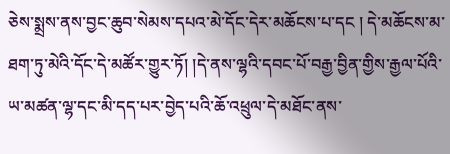ཅེས་སྨྲས་ནས་བྱང་ཆུབ་སེམས་དཔའ་མེ་དོང་དེར་མཆོངས་པ་དང ། དེ་མཆོངས་མ་ཐག་ཏུ་མེའི་དོང་དེ་མཚོར་གྱུར་ཏོ། །དེ་ནས་ལྷའི་དབང་པོ་བརྒྱ་བྱིན་གྱིས་རྒྱལ་པོའི་ཡ་མཚན་ལྷ་དང་མི་དད་པར་བྱེད་པའི་ཆོ་འཕྲུལ་དེ་མཐོང་ནས་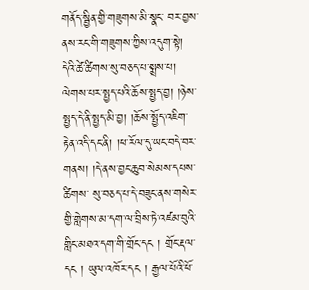གནོད་སྦྱིན་གྱི་གཟུགས་མི་སྣང་ བར་བྱས་ནས་རང་གི་གཟུགས་ཀྱིས་འདུག་སྟེ། དེའི་ཚེ་ཚིགས་སུ་བཅད་པ་སྨྲས་པ། ལེགས་པར་སྤྱད་པའི་ཆོས་སྤྱད་བྱ། །ཉེས་སྤྱད་དེ་ནི་སྤྱད་མི་བྱ། །ཆོས་སྤྱོད་འཇིག་རྟེན་འདི་དང་ནི། །ཕ་རོལ་དུ་ཡང་བདེ་བར་གནས། །དེ་ནས་བྱང་ཆུབ་སེམས་དཔས་ཚིགས་ སུ་བཅད་པ་དེ་བཟུང་ནས་གསེར་གྱི་གླེགས་མ་དག་ལ་བྲིས་ཏེ་འཛམ་བུའི་གླིང་མཐའ་དག་གི་གྲོང་དང ། གྲོང་རྡལ་དང ། ཡུལ་འཁོར་དང ། རྒྱལ་པོའི་ཕོ་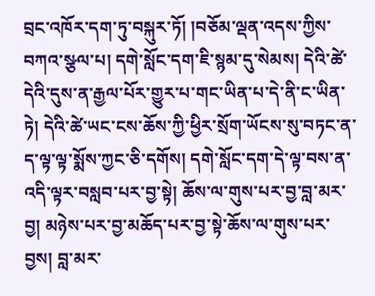བྲང་འཁོར་དག་ཏུ་བསྐུར་ཏོ། །བཅོམ་ལྡན་འདས་ཀྱིས་བཀའ་སྩལ་པ། དགེ་སློང་དག་ཇི་སྙམ་དུ་སེམས། དེའི་ཚེ་ དེའི་དུས་ན་རྒྱལ་པོར་གྱུར་པ་གང་ཡིན་པ་དེ་ནི་ང་ཡིན་ཏེ། དེའི་ཚེ་ཡང་ངས་ཆོས་ཀྱི་ཕྱིར་སྲོག་ཡོངས་སུ་བཏང་ན་ད་ལྟ་ལྟ་སྨོས་ཀྱང་ཅི་དགོས། དགེ་སློང་དག་དེ་ལྟ་བས་ན་འདི་ལྟར་བསླབ་པར་བྱ་སྟེ། ཆོས་ལ་གུས་པར་བྱ་བླ་མར་བྱ། མཉེས་པར་བྱ་མཆོད་པར་བྱ་སྟེ་ཆོས་ལ་གུས་པར་ བྱས། བླ་མར་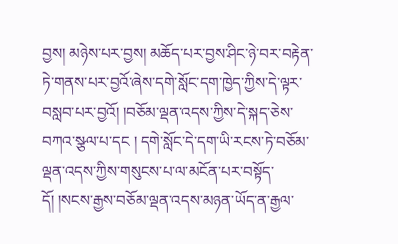བྱས། མཉེས་པར་བྱས། མཆོད་པར་བྱས་ཤིང་ཉེ་བར་བརྟེན་ཏེ་གནས་པར་བྱའོ་ཞེས་དགེ་སློང་དག་ཁྱེད་ཀྱིས་དེ་ལྟར་བསླབ་པར་བྱའོ། །བཅོམ་ལྡན་འདས་ཀྱིས་དེ་སྐད་ཅེས་བཀའ་སྩལ་པ་དང ། དགེ་སློང་དེ་དག་ཡི་རངས་ཏེ་བཅོམ་ལྡན་འདས་ཀྱིས་གསུངས་པ་ལ་མངོན་པར་བསྟོད་དོ། །སངས་རྒྱས་བཅོམ་ལྡན་འདས་མཉན་ཡོད་ན་རྒྱལ་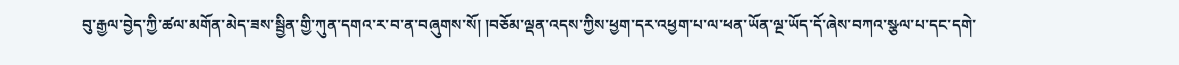བུ་རྒྱལ་བྱེད་ཀྱི་ཚལ་མགོན་མེད་ཟས་སྦྱིན་གྱི་ཀུན་དགའ་ར་བ་ན་བཞུགས་སོ། །བཅོམ་ལྡན་འདས་ཀྱིས་ཕྱག་དར་འཕྱག་པ་ལ་ཕན་ཡོན་ལྔ་ཡོད་དོ་ཞེས་བཀའ་སྩལ་པ་དང་དགེ་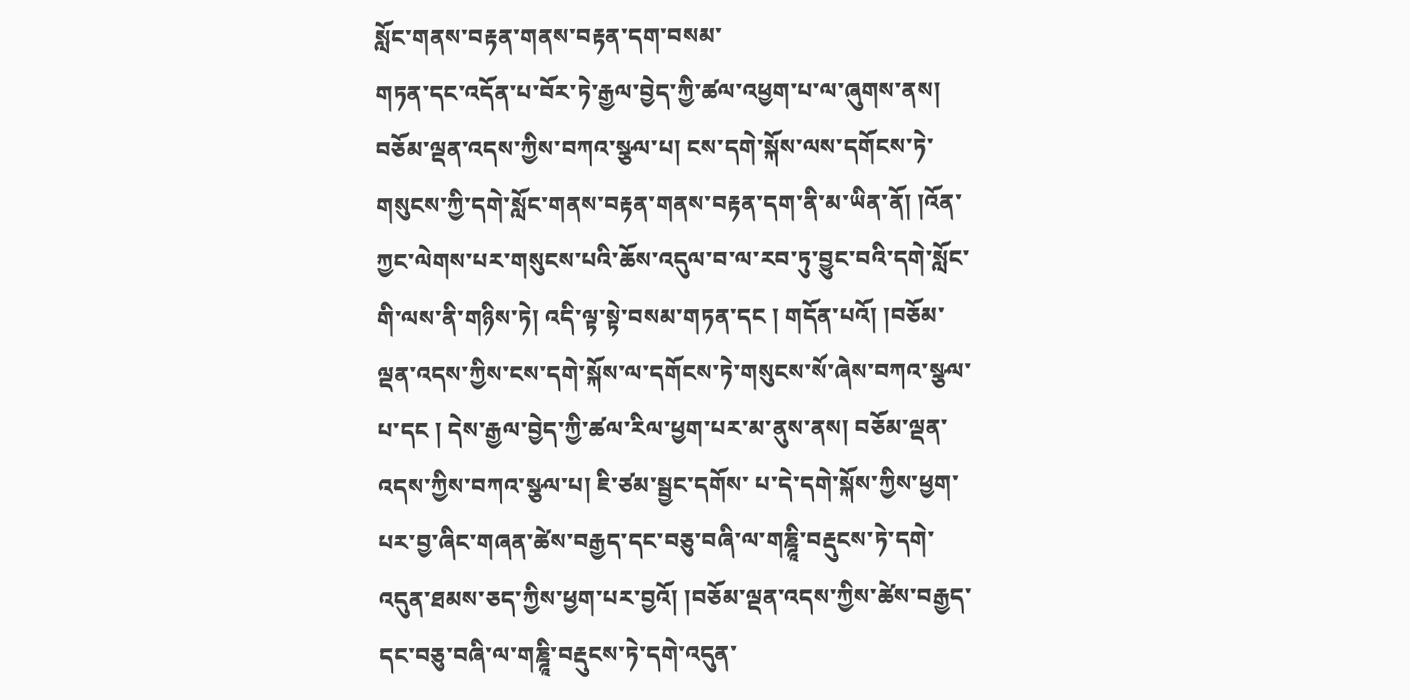སློང་གནས་བརྟན་གནས་བརྟན་དག་བསམ་
གཏན་དང་འདོན་པ་བོར་ཏེ་རྒྱལ་བྱེད་ཀྱི་ཚལ་འཕྱག་པ་ལ་ཞུགས་ནས། བཅོམ་ལྡན་འདས་ཀྱིས་བཀའ་སྩལ་པ། ངས་དགེ་སྐོས་ལས་དགོངས་ཏེ་གསུངས་ཀྱི་དགེ་སློང་གནས་བརྟན་གནས་བརྟན་དག་ནི་མ་ཡིན་ནོ། །འོན་ཀྱང་ལེགས་པར་གསུངས་པའི་ཆོས་འདུལ་བ་ལ་རབ་ཏུ་བྱུང་བའི་དགེ་སློང་ གི་ལས་ནི་གཉིས་ཏེ། འདི་ལྟ་སྟེ་བསམ་གཏན་དང ། གདོན་པའོ། །བཅོམ་ལྡན་འདས་ཀྱིས་ངས་དགེ་སྐོས་ལ་དགོངས་ཏེ་གསུངས་སོ་ཞེས་བཀའ་སྩལ་པ་དང ། དེས་རྒྱལ་བྱེད་ཀྱི་ཚལ་རིལ་ཕྱག་པར་མ་ནུས་ནས། བཅོམ་ལྡན་འདས་ཀྱིས་བཀའ་སྩལ་པ། ཇི་ཙམ་སྦྱང་དགོས་ པ་དེ་དགེ་སྐོས་ཀྱིས་ཕྱག་པར་བྱ་ཞིང་གཞན་ཚེས་བརྒྱད་དང་བཅུ་བཞི་ལ་གཎྜཱི་བརྡུངས་ཏེ་དགེ་འདུན་ཐམས་ཅད་ཀྱིས་ཕྱག་པར་བྱའོ། །བཅོམ་ལྡན་འདས་ཀྱིས་ཚེས་བརྒྱད་དང་བཅུ་བཞི་ལ་གཎྜཱི་བརྡུངས་ཏེ་དགེ་འདུན་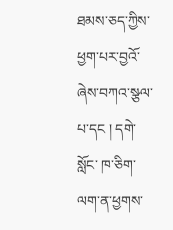ཐམས་ཅད་ཀྱིས་ཕྱག་པར་བྱའོ་ཞེས་བཀའ་སྩལ་པ་དང ། དགེ་སློང་ ཁ་ཅིག་ལག་ན་ཕྱགས་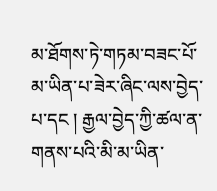མ་ཐོགས་ཏེ་གཏམ་བཟང་པོ་མ་ཡིན་པ་ཟེར་ཞིང་ལས་བྱེད་པ་དང ། རྒྱལ་བྱེད་ཀྱི་ཚལ་ན་གནས་པའི་མི་མ་ཡིན་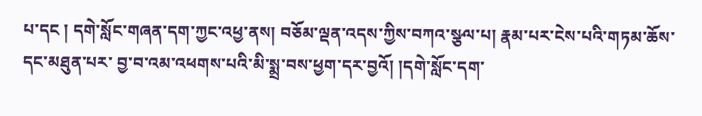པ་དང ། དགེ་སློང་གཞན་དག་ཀྱང་འཕྱ་ནས། བཅོམ་ལྡན་འདས་ཀྱིས་བཀའ་སྩལ་པ། རྣམ་པར་ངེས་པའི་གཏམ་ཆོས་དང་མཐུན་པར་ བྱ་བ་འམ་འཕགས་པའི་མི་སྨྲ་བས་ཕྱག་དར་བྱའོ། །དགེ་སློང་དག་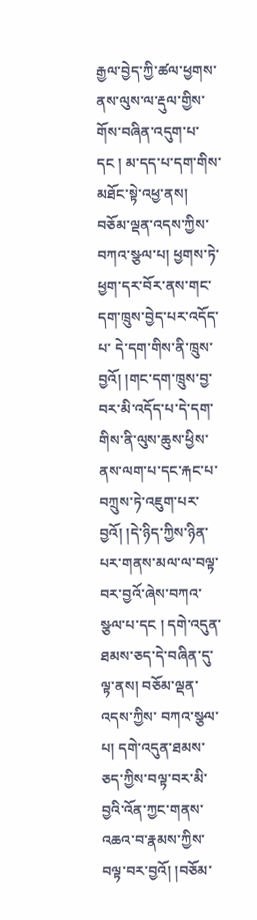རྒྱལ་བྱེད་ཀྱི་ཚལ་ཕྱགས་ནས་ལུས་ལ་རྡུལ་གྱིས་གོས་བཞིན་འདུག་པ་དང ། མ་དད་པ་དག་གིས་མཐོང་སྟེ་འཕྱ་ནས། བཅོམ་ལྡན་འདས་ཀྱིས་བཀའ་སྩལ་པ། ཕྱགས་ཏེ་ཕྱག་དར་བོར་ནས་གང་དག་ཁྲུས་བྱེད་པར་འདོད་པ་ དེ་དག་གིས་ནི་ཁྲུས་བྱའོ། །གང་དག་ཁྲུས་བྱ་བར་མི་འདོད་པ་དེ་དག་གིས་ནི་ལུས་ཆུས་ཕྱིས་ནས་ལག་པ་དང་རྐང་པ་བཀྲུས་ཏེ་འཇུག་པར་བྱའོ། །དེ་ཉིད་ཀྱིས་ཉིན་པར་གནས་མལ་ལ་བལྟ་བར་བྱའོ་ཞེས་བཀའ་སྩལ་པ་དང ། དགེ་འདུན་ཐམས་ཅད་དེ་བཞིན་དུ་ལྟ་ནས། བཅོམ་ལྡན་འདས་ཀྱིས་ བཀའ་སྩལ་པ། དགེ་འདུན་ཐམས་ཅད་ཀྱིས་བལྟ་བར་མི་བྱའི་འོན་ཀྱང་གནས་འཆའ་བ་རྣམས་ཀྱིས་བལྟ་བར་བྱའོ། །བཅོམ་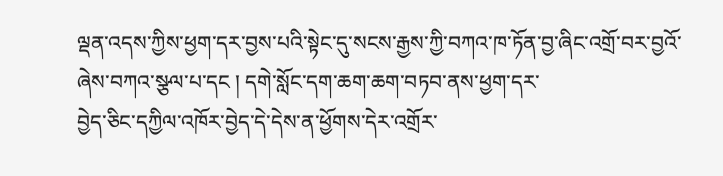ལྡན་འདས་ཀྱིས་ཕྱག་དར་བྱས་པའི་སྟེང་དུ་སངས་རྒྱས་ཀྱི་བཀའ་ཁ་ཏོན་བྱ་ཞིང་འགྲོ་བར་བྱའོ་ཞེས་བཀའ་སྩལ་པ་དང ། དགེ་སློང་དག་ཆག་ཆག་བཏབ་ནས་ཕྱག་དར་
བྱེད་ཅིང་དཀྱིལ་འཁོར་བྱེད་དེ་དེས་ན་ཕྱོགས་དེར་འགྲོར་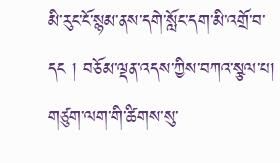མི་རུང་ངོ་སྙམ་ནས་དགེ་སློང་དག་མི་འགྲོ་བ་དང ། བཅོམ་ལྡན་འདས་ཀྱིས་བཀའ་སྩལ་པ། གཙུག་ལག་གི་ཚིགས་སུ་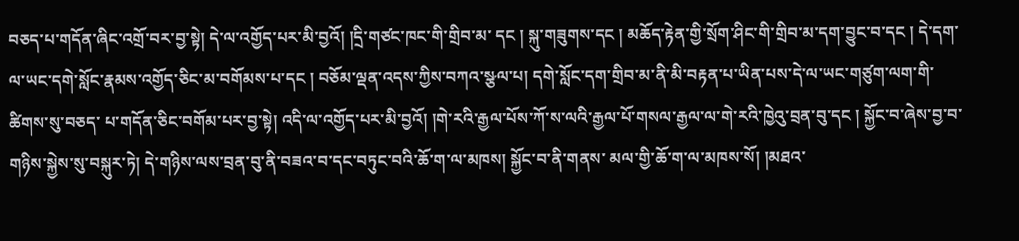བཅད་པ་གདོན་ཞིང་འགྲོ་བར་བྱ་སྟེ། དེ་ལ་འགྱོད་པར་མི་བྱའོ། །དྲི་གཙང་ཁང་གི་གྲིབ་མ་ དང ། སྐུ་གཟུགས་དང ། མཆོད་རྟེན་གྱི་སྲོག་ཤིང་གི་གྲིབ་མ་དག་བྱུང་བ་དང ། དེ་དག་ལ་ཡང་དགེ་སློང་རྣམས་འགྱོད་ཅིང་མ་བགོམས་པ་དང ། བཅོམ་ལྡན་འདས་ཀྱིས་བཀའ་སྩལ་པ། དགེ་སློང་དག་གྲིབ་མ་ནི་མི་བརྟན་པ་ཡིན་པས་དེ་ལ་ཡང་གཙུག་ལག་གི་ཚིགས་སུ་བཅད་ པ་གདོན་ཅིང་བགོམ་པར་བྱ་སྟེ། འདི་ལ་འགྱོད་པར་མི་བྱའོ། །གེ་རའི་རྒྱལ་པོས་ཀོ་ས་ལའི་རྒྱལ་པོ་གསལ་རྒྱལ་ལ་གེ་རའི་ཁྱེའུ་བྲན་བུ་དང ། སྐྱོང་བ་ཞེས་བྱ་བ་གཉིས་སྐྱེས་སུ་བསྐུར་ཏེ། དེ་གཉིས་ལས་བྲན་བུ་ནི་བཟའ་བ་དང་བཏུང་བའི་ཆོ་ག་ལ་མཁས། སྐྱོང་བ་ནི་གནས་ མལ་གྱི་ཆོ་ག་ལ་མཁས་སོ། །མཐའ་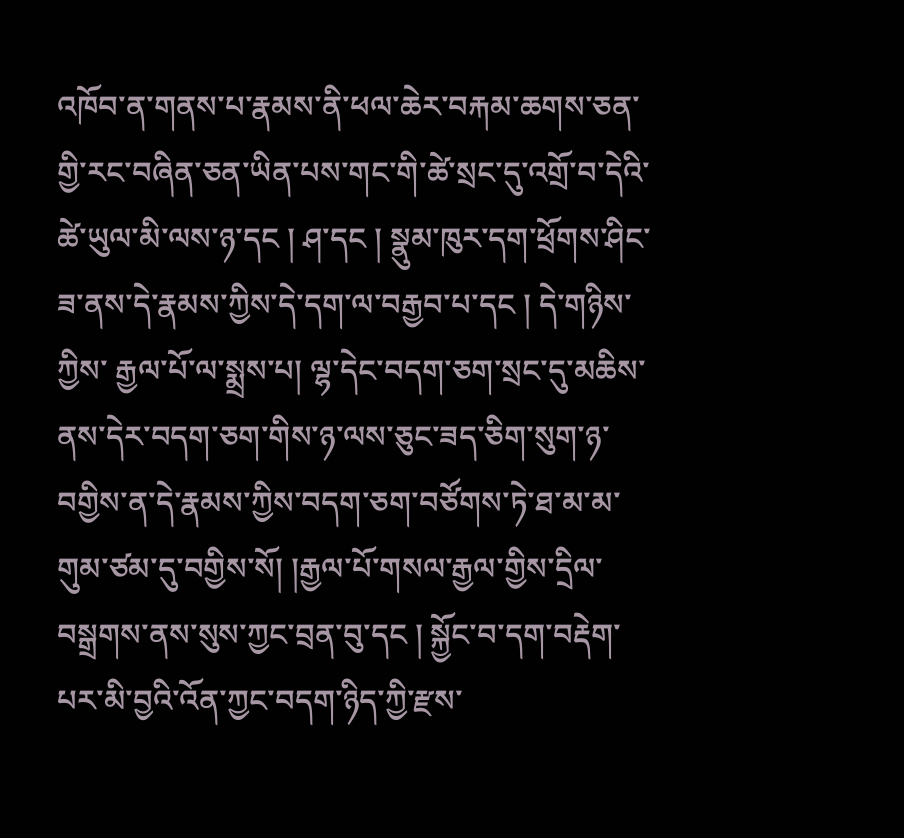འཁོབ་ན་གནས་པ་རྣམས་ནི་ཕལ་ཆེར་བརྐམ་ཆགས་ཅན་གྱི་རང་བཞིན་ཅན་ཡིན་པས་གང་གི་ཚེ་སྲང་དུ་འགྲོ་བ་དེའི་ཚེ་ཡུལ་མི་ལས་ཉ་དང ། ཤ་དང ། སྣུམ་ཁུར་དག་ཕྲོགས་ཤིང་ཟ་ནས་དེ་རྣམས་ཀྱིས་དེ་དག་ལ་བརྒྱབ་པ་དང ། དེ་གཉིས་ཀྱིས་ རྒྱལ་པོ་ལ་སྨྲས་པ། ལྷ་དེང་བདག་ཅག་སྲང་དུ་མཆིས་ནས་དེར་བདག་ཅག་གིས་ཉ་ལས་ཅུང་ཟད་ཅིག་སུག་ཉ་བགྱིས་ན་དེ་རྣམས་ཀྱིས་བདག་ཅག་བཙོགས་ཏེ་ཐ་མ་མ་གུམ་ཙམ་དུ་བགྱིས་སོ། །རྒྱལ་པོ་གསལ་རྒྱལ་གྱིས་དྲིལ་བསྒྲགས་ནས་སུས་ཀྱང་བྲན་བུ་དང ། སྐྱོང་བ་དག་བརྡེག་ པར་མི་བྱའི་འོན་ཀྱང་བདག་ཉིད་ཀྱི་རྫས་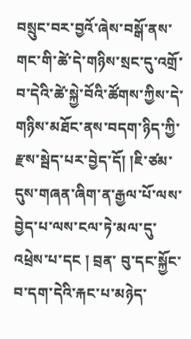བསྲུང་བར་བྱའོ་ཞེས་བསྒོ་ནས་གང་གི་ཚེ་དེ་གཉིས་སྲང་དུ་འགྲོ་བ་དེའི་ཚེ་སྐྱེ་བོའི་ཚོགས་ཀྱིས་དེ་གཉིས་མཐོང་ནས་བདག་ཉིད་ཀྱི་རྫས་སྦེད་པར་བྱེད་དོ། །ཇི་ཙམ་དུས་གཞན་ཞིག་ན་རྒྱལ་པོ་ལས་བྱེད་པ་ལས་ངལ་ཏེ་མལ་དུ་འཕྲེས་པ་དང ། བྲན་ བུ་དང་སྐྱོང་བ་དག་དེའི་རྐང་པ་མཉེད་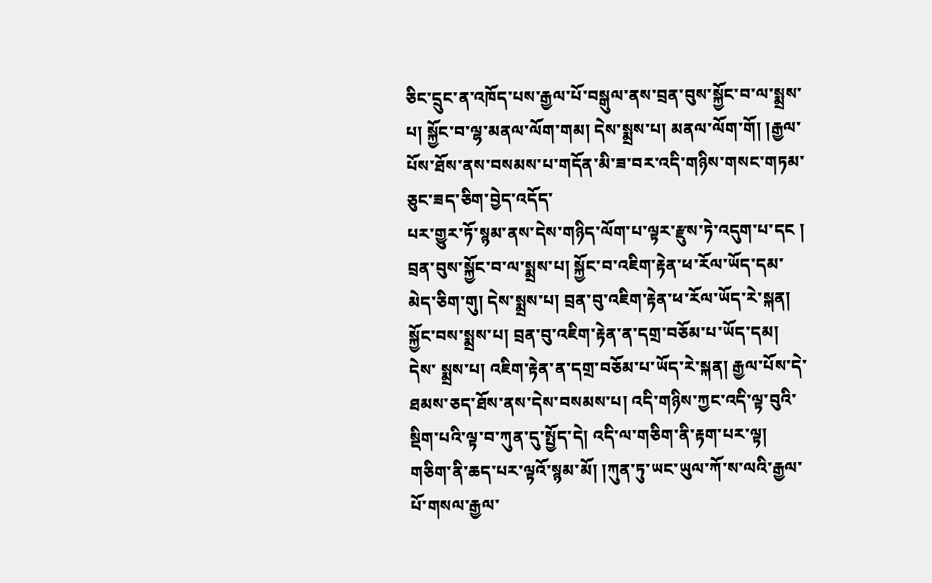ཅིང་དྲུང་ན་འཁོད་པས་རྒྱལ་པོ་བསྒུལ་ནས་བྲན་བུས་སྐྱོང་བ་ལ་སྨྲས་པ། སྐྱོང་བ་ལྷ་མནལ་ལོག་གམ། དེས་སྨྲས་པ། མནལ་ལོག་གོ། །རྒྱལ་པོས་ཐོས་ནས་བསམས་པ་གདོན་མི་ཟ་བར་འདི་གཉིས་གསང་གཏམ་ཅུང་ཟད་ཅིག་བྱེད་འདོད་
པར་གྱུར་ཏོ་སྙམ་ནས་དེས་གཉིད་ལོག་པ་ལྟར་རྫུས་ཏེ་འདུག་པ་དང ། བྲན་བུས་སྐྱོང་བ་ལ་སྨྲས་པ། སྐྱོང་བ་འཇིག་རྟེན་ཕ་རོལ་ཡོད་དམ་མེད་ཅིག་གུ། དེས་སྨྲས་པ། བྲན་བུ་འཇིག་རྟེན་ཕ་རོལ་ཡོད་རེ་སྐན། སྐྱོང་བས་སྨྲས་པ། བྲན་བུ་འཇིག་རྟེན་ན་དགྲ་བཅོམ་པ་ཡོད་དམ། དེས་ སྨྲས་པ། འཇིག་རྟེན་ན་དགྲ་བཅོམ་པ་ཡོད་རེ་སྐན། རྒྱལ་པོས་དེ་ཐམས་ཅད་ཐོས་ནས་དེས་བསམས་པ། འདི་གཉིས་ཀྱང་འདི་ལྟ་བུའི་སྡིག་པའི་ལྟ་བ་ཀུན་དུ་སྤྱོད་དེ། འདི་ལ་གཅིག་ནི་རྟག་པར་ལྟ། གཅིག་ནི་ཆད་པར་ལྟའོ་སྙམ་མོ། །ཀུན་ཏུ་ཡང་ཡུལ་ཀོ་ས་ལའི་རྒྱལ་ པོ་གསལ་རྒྱལ་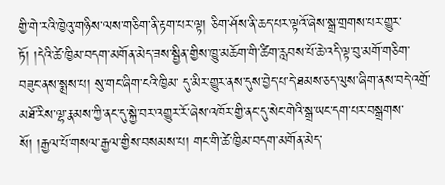གྱི་གེ་རའི་ཁྱེའུ་གཉིས་ལས་གཅིག་ནི་རྟག་པར་ལྟ། ཅིག་ཤོས་ནི་ཆད་པར་ལྟའོ་ཞེས་སྒྲ་གྲགས་པར་གྱུར་ཏོ། །དེའི་ཚེ་ཁྱིམ་བདག་མགོན་མེད་ཟས་སྦྱིན་གྱིས་ཁྱུ་མཆོག་གི་ཚིག་རླབས་པོ་ཆེ་འདི་ལྟ་བུ་མགོ་གཅིག་བཟུང་ནས་སྨྲས་པ། སུ་གང་ཞིག་ངའི་ཁྱིམ་ དུ་མིར་གྱུར་ནས་དུས་བྱེད་པ་དེ་ཐམས་ཅད་ལུས་ཞིག་ནས་བདེ་འགྲོ་མཐོ་རིས་ལྷ་རྣམས་ཀྱི་ནང་དུ་སྐྱེ་བར་འགྱུར་རོ་ཞེས་འཁོར་གྱི་ནང་དུ་སེང་གེའི་སྒྲ་ཡང་དག་པར་བསྒྲགས་སོ། །རྒྱལ་པོ་གསལ་རྒྱལ་གྱིས་བསམས་པ། གང་གི་ཚེ་ཁྱིམ་བདག་མགོན་མེད་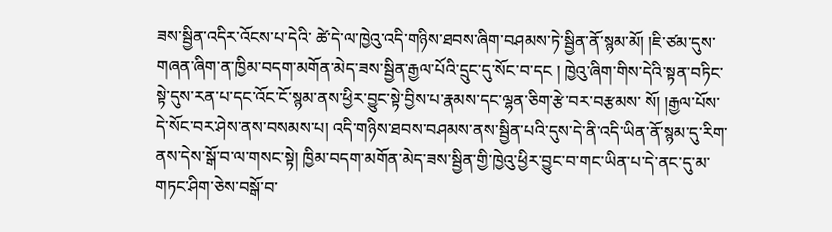ཟས་སྦྱིན་འདིར་འོངས་པ་དེའི་ ཚེ་དེ་ལ་ཁྱེའུ་འདི་གཉིས་ཐབས་ཞིག་བཤམས་ཏེ་སྦྱིན་ནོ་སྙམ་མོ། །ཇི་ཙམ་དུས་གཞན་ཞིག་ན་ཁྱིམ་བདག་མགོན་མེད་ཟས་སྦྱིན་རྒྱལ་པོའི་དྲུང་དུ་སོང་བ་དང ། ཁྱེའུ་ཞིག་གིས་དེའི་སྟན་བཏིང་སྟེ་དུས་རན་པ་དང་འོང་ངོ་སྙམ་ནས་ཕྱིར་བྱུང་སྟེ་བྱིས་པ་རྣམས་དང་ལྷན་ཅིག་རྩེ་བར་བརྩམས་ སོ། །རྒྱལ་པོས་དེ་སོང་བར་ཤེས་ནས་བསམས་པ། འདི་གཉིས་ཐབས་བཤམས་ནས་སྦྱིན་པའི་དུས་དེ་ནི་འདི་ཡིན་ནོ་སྙམ་དུ་རིག་ནས་དེས་སྒོ་བ་ལ་གསང་སྟེ། ཁྱིམ་བདག་མགོན་མེད་ཟས་སྦྱིན་གྱི་ཁྱེའུ་ཕྱིར་བྱུང་བ་གང་ཡིན་པ་དེ་ནང་དུ་མ་གཏང་ཤིག་ཅེས་བསྒོ་བ་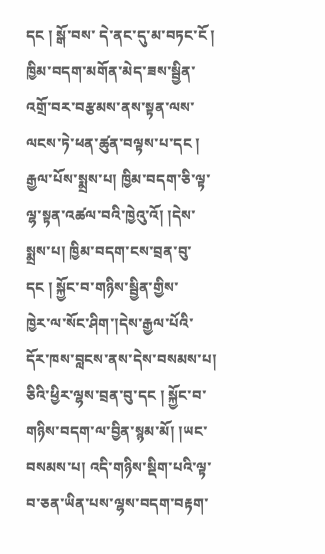དང ། སྒོ་བས་ དེ་ནང་དུ་མ་བཏང་ངོ ། ཁྱིམ་བདག་མགོན་མེད་ཟས་སྦྱིན་འགྲོ་བར་བརྩམས་ནས་སྟན་ལས་ལངས་ཏེ་ཕན་ཚུན་བལྟས་པ་དང ། རྒྱལ་པོས་སྨྲས་པ། ཁྱིམ་བདག་ཅི་ལྟ་ལྷ་སྟན་འཚལ་བའི་ཁྱེའུ་འོ། །དེས་སྨྲས་པ། ཁྱིམ་བདག་ངས་བྲན་བུ་དང ། སྐྱོང་བ་གཉིས་སྦྱིན་གྱིས་
ཁྱེར་ལ་སོང་ཤིག་།དེས་རྒྱལ་པོའི་དོར་ཁས་བླངས་ནས་དེས་བསམས་པ། ཅིའི་ཕྱིར་ལྷས་བྲན་བུ་དང ། སྐྱོང་བ་གཉིས་བདག་ལ་བྱིན་སྙམ་མོ། །ཡང་བསམས་པ། འདི་གཉིས་སྡིག་པའི་ལྟ་བ་ཅན་ཡིན་པས་ལྷས་བདག་བརྟག་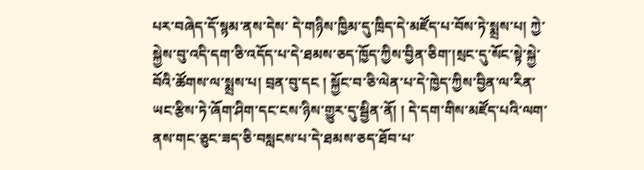པར་བཞེད་དོ་སྙམ་ནས་དེས་ དེ་གཉིས་ཁྱིམ་དུ་ཁྲིད་དེ་མཛོད་པ་བོས་ཏེ་སྨྲས་པ། ཀྱེ་སྐྱེས་བུ་འདི་དག་ཅི་འདོད་པ་དེ་ཐམས་ཅད་ཁྱོད་ཀྱིས་བྱིན་ཅིག་།སྲང་དུ་སོང་སྟེ་སྐྱེ་བོའི་ཚོགས་ལ་སྨྲས་པ། བྲན་བུ་དང ། སྐྱོང་བ་ཅི་ལེན་པ་དེ་ཁྱེད་ཀྱིས་བྱིན་ལ་རིན་ཡང་རྩིས་ཏེ་ཞོག་ཤིག་དང་ངས་ཉིས་གྱུར་དུ་སྦྱིན་ནོ། ། དེ་དག་གིས་མཛོད་པའི་ལག་ནས་གང་ཅུང་ཟད་ཅི་བསླངས་པ་དེ་ཐམས་ཅད་ཐོབ་པ་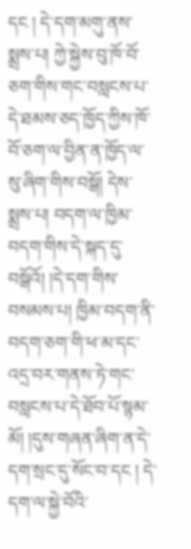དང ། དེ་དག་མགུ་ནས་སྨྲས་པ། ཀྱེ་སྐྱེས་བུ་ཁོ་བོ་ཅག་གིས་གང་བསླངས་པ་དེ་ཐམས་ཅད་ཁྱོད་ཀྱིས་ཁོ་བོ་ཅག་ལ་བྱིན་ན་ཁྱོད་ལ་སུ་ཞིག་གིས་བསྒོ། དེས་སྨྲས་པ། བདག་ལ་ཁྱིམ་ བདག་གིས་དེ་སྐད་དུ་བསྒོའོ། །དེ་དག་གིས་བསམས་པ། ཁྱིམ་བདག་ནི་བདག་ཅག་གི་ཕ་མ་དང་འདྲ་བར་གནས་ཏེ་གང་བསླངས་པ་དེ་ཐོབ་པོ་སྙམ་མོ། །དུས་གཞན་ཞིག་ན་དེ་དག་སྲང་དུ་སོང་བ་དང ། དེ་དག་ལ་སྐྱེ་བོའི་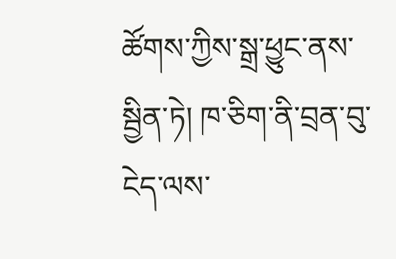ཚོགས་ཀྱིས་སྒྲ་ཕྱུང་ནས་སྦྱིན་ཏེ། ཁ་ཅིག་ནི་བྲན་བུ་ངེད་ལས་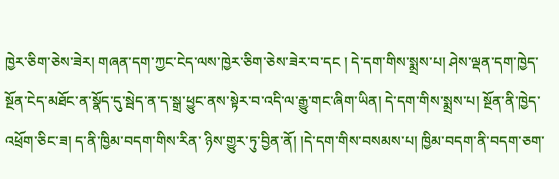ཁྱེར་ཅིག་ཅེས་ཟེར། གཞན་དག་ཀྱང་ངེད་ལས་ཁྱེར་ཅིག་ཅེས་ཟེར་བ་དང ། དེ་དག་གིས་སྨྲས་པ། ཤེས་ལྡན་དག་ཁྱེད་སྔོན་ངེད་མཐོང་ན་སྣོད་དུ་སྦེད་ན་ད་སྒྲ་ཕྱུང་ནས་སྟེར་བ་འདི་ལ་རྒྱུ་གང་ཞིག་ཡིན། དེ་དག་གིས་སྨྲས་པ། སྔོན་ནི་ཁྱེད་འཕྲོག་ཅིང་ཟ། ད་ནི་ཁྱིམ་བདག་གིས་རིན་ ཉིས་གྱུར་ཏུ་བྱིན་ནོ། །དེ་དག་གིས་བསམས་པ། ཁྱིམ་བདག་ནི་བདག་ཅག་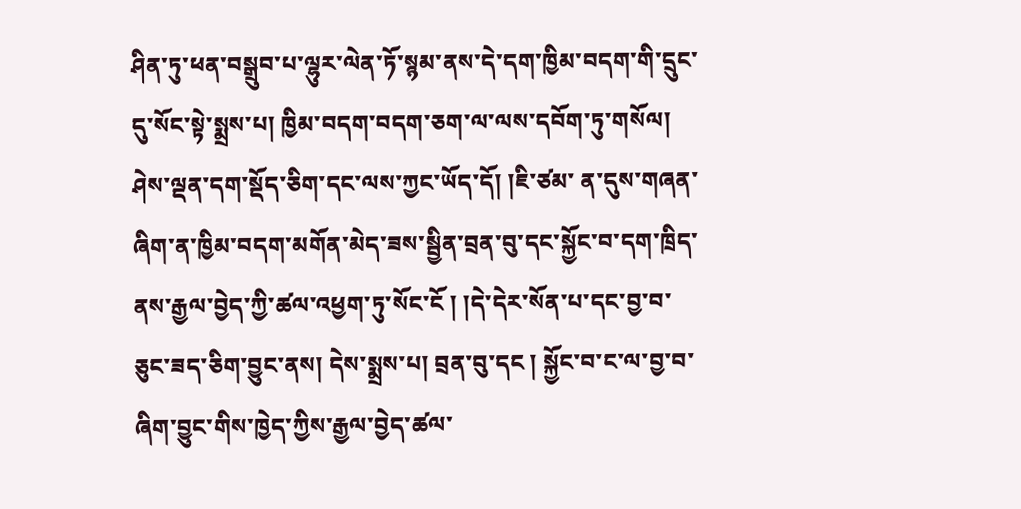ཤིན་ཏུ་ཕན་བསྒྲུབ་པ་ལྷུར་ལེན་ཏོ་སྙམ་ནས་དེ་དག་ཁྱིམ་བདག་གི་དྲུང་དུ་སོང་སྟེ་སྨྲས་པ། ཁྱིམ་བདག་བདག་ཅག་ལ་ལས་དབོག་ཏུ་གསོལ། ཤེས་ལྡན་དག་སྡོད་ཅིག་དང་ལས་ཀྱང་ཡོད་དོ། །ཇི་ཙམ་ ན་དུས་གཞན་ཞིག་ན་ཁྱིམ་བདག་མགོན་མེད་ཟས་སྦྱིན་བྲན་བུ་དང་སྐྱོང་བ་དག་ཁྲིད་ནས་རྒྱལ་བྱེད་ཀྱི་ཚལ་འཕྱག་ཏུ་སོང་ངོ ། །དེ་དེར་སོན་པ་དང་བྱ་བ་ཅུང་ཟད་ཅིག་བྱུང་ནས། དེས་སྨྲས་པ། བྲན་བུ་དང ། སྐྱོང་བ་ང་ལ་བྱ་བ་ཞིག་བྱུང་གིས་ཁྱེད་ཀྱིས་རྒྱལ་བྱེད་ཚལ་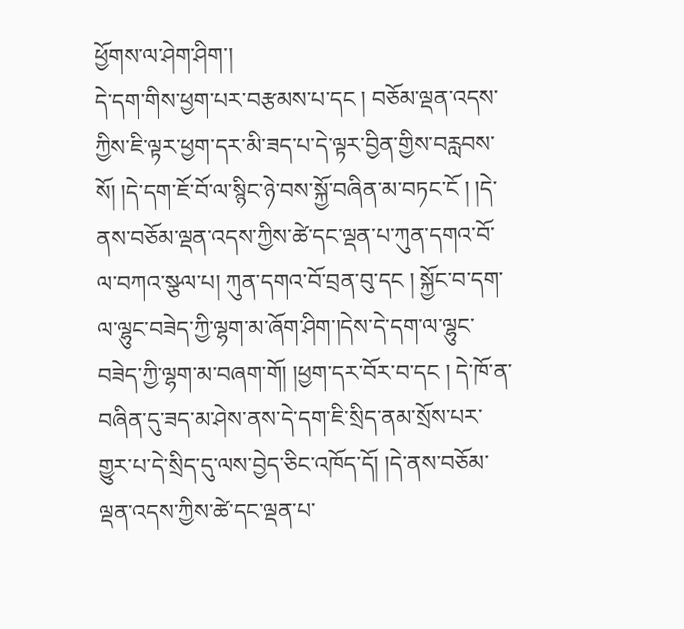ཕྱོགས་ལ་ཤེག་ཤིག་།
དེ་དག་གིས་ཕྱག་པར་བརྩམས་པ་དང ། བཅོམ་ལྡན་འདས་ཀྱིས་ཇི་ལྟར་ཕྱག་དར་མི་ཟད་པ་དེ་ལྟར་བྱིན་གྱིས་བརླབས་སོ། །དེ་དག་ཇོ་བོ་ལ་སྙིང་ཉེ་བས་སྐྱོ་བཞིན་མ་བཏང་ངོ ། །དེ་ནས་བཅོམ་ལྡན་འདས་ཀྱིས་ཚེ་དང་ལྡན་པ་ཀུན་དགའ་བོ་ལ་བཀའ་སྩལ་པ། ཀུན་དགའ་བོ་བྲན་བུ་དང ། སྐྱོང་བ་དག་ལ་ལྷུང་བཟེད་ཀྱི་ལྷག་མ་ཞོག་ཤིག་།དེས་དེ་དག་ལ་ལྷུང་བཟེད་ཀྱི་ལྷག་མ་བཞག་གོ། །ཕྱག་དར་བོར་བ་དང ། དེ་ཁོ་ན་བཞིན་དུ་ཟད་མ་ཤེས་ནས་དེ་དག་ཇི་སྲིད་ནམ་སྲོས་པར་གྱུར་པ་དེ་སྲིད་དུ་ལས་བྱེད་ཅིང་འཁོད་དོ། །དེ་ནས་བཅོམ་ལྡན་འདས་ཀྱིས་ཚེ་དང་ལྡན་པ་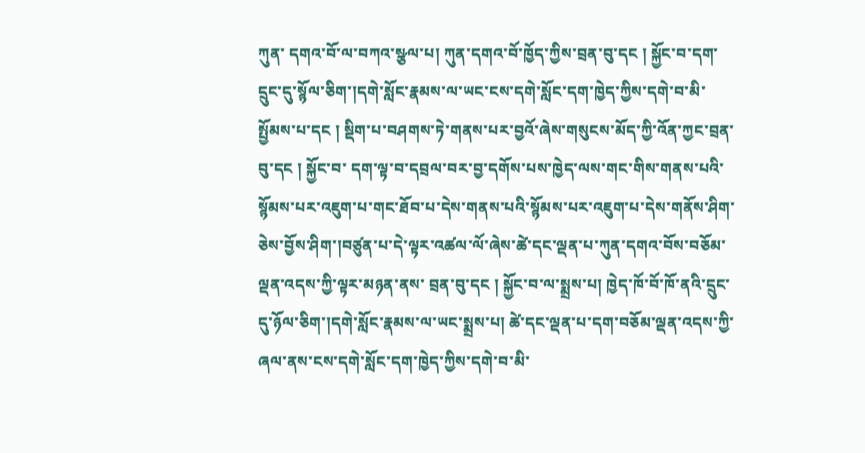ཀུན་ དགའ་བོ་ལ་བཀའ་སྩལ་པ། ཀུན་དགའ་བོ་ཁྱོད་ཀྱིས་བྲན་བུ་དང ། སྐྱོང་བ་དག་དྲུང་དུ་སྙོལ་ཅིག་།དགེ་སློང་རྣམས་ལ་ཡང་ངས་དགེ་སློང་དག་ཁྱེད་ཀྱིས་དགེ་བ་མི་སྤྱོམས་པ་དང ། སྡིག་པ་བཤགས་ཏེ་གནས་པར་བྱའོ་ཞེས་གསུངས་མོད་ཀྱི་འོན་ཀྱང་བྲན་བུ་དང ། སྐྱོང་བ་ དག་ལྟ་བ་དབྲལ་བར་བྱ་དགོས་པས་ཁྱེད་ལས་གང་གིས་གནས་པའི་སྙོམས་པར་འཇུག་པ་གང་ཐོབ་པ་དེས་གནས་པའི་སྙོམས་པར་འཇུག་པ་དེས་གནོས་ཤིག་ཅེས་བྱོས་ཤིག་།བཙུན་པ་དེ་ལྟར་འཚལ་ལོ་ཞེས་ཚེ་དང་ལྡན་པ་ཀུན་དགའ་བོས་བཅོམ་ལྡན་འདས་ཀྱི་ལྟར་མཉན་ནས་ བྲན་བུ་དང ། སྐྱོང་བ་ལ་སྨྲས་པ། ཁྱེད་ཁོ་བོ་ཁོ་ནའི་དྲུང་དུ་ཉོལ་ཅིག་།དགེ་སློང་རྣམས་ལ་ཡང་སྨྲས་པ། ཚེ་དང་ལྡན་པ་དག་བཅོམ་ལྡན་འདས་ཀྱི་ཞལ་ནས་ངས་དགེ་སློང་དག་ཁྱེད་ཀྱིས་དགེ་བ་མི་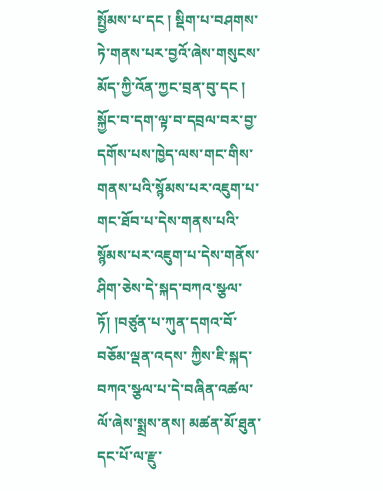སྤྱོམས་པ་དང ། སྡིག་པ་བཤགས་ཏེ་གནས་པར་བྱའོ་ཞེས་གསུངས་ མོད་ཀྱི་འོན་ཀྱང་བྲན་བུ་དང ། སྐྱོང་བ་དག་ལྟ་བ་དབྲལ་བར་བྱ་དགོས་པས་ཁྱེད་ལས་གང་གིས་གནས་པའི་སྙོམས་པར་འཇུག་པ་གང་ཐོབ་པ་དེས་གནས་པའི་སྙོམས་པར་འཇུག་པ་དེས་གནོས་ཤིག་ཅེས་དེ་སྐད་བཀའ་སྩལ་ཏོ། །བཙུན་པ་ཀུན་དགའ་བོ་བཅོམ་ལྡན་འདས་ ཀྱིས་ཇི་སྐད་བཀའ་སྩལ་པ་དེ་བཞིན་འཚལ་ལོ་ཞེས་སྨྲས་ནས། མཚན་མོ་ཐུན་དང་པོ་ལ་རྫུ་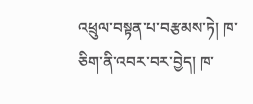འཕྲུལ་བསྟན་པ་བརྩམས་ཏེ། ཁ་ཅིག་ནི་འབར་བར་བྱེད། ཁ་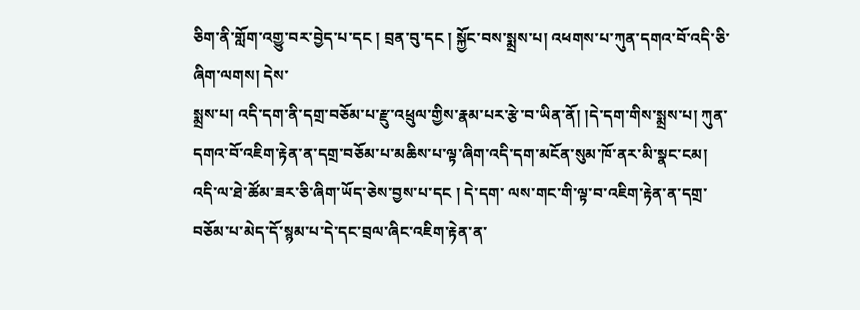ཅིག་ནི་གློག་འགྱུ་བར་བྱེད་པ་དང ། བྲན་བུ་དང ། སྐྱོང་བས་སྨྲས་པ། འཕགས་པ་ཀུན་དགའ་བོ་འདི་ཅི་ཞིག་ལགས། དེས་
སྨྲས་པ། འདི་དག་ནི་དགྲ་བཅོམ་པ་རྫུ་འཕྲུལ་གྱིས་རྣམ་པར་རྩེ་བ་ཡིན་ནོ། །དེ་དག་གིས་སྨྲས་པ། ཀུན་དགའ་བོ་འཇིག་རྟེན་ན་དགྲ་བཅོམ་པ་མཆིས་པ་ལྟ་ཞིག་འདི་དག་མངོན་སུམ་ཁོ་ནར་མི་སྣང་ངམ། འདི་ལ་ཐེ་ཚོམ་ཟར་ཅི་ཞིག་ཡོད་ཅེས་བྱས་པ་དང ། དེ་དག་ ལས་གང་གི་ལྟ་བ་འཇིག་རྟེན་ན་དགྲ་བཅོམ་པ་མེད་དོ་སྙམ་པ་དེ་དང་བྲལ་ཞིང་འཇིག་རྟེན་ན་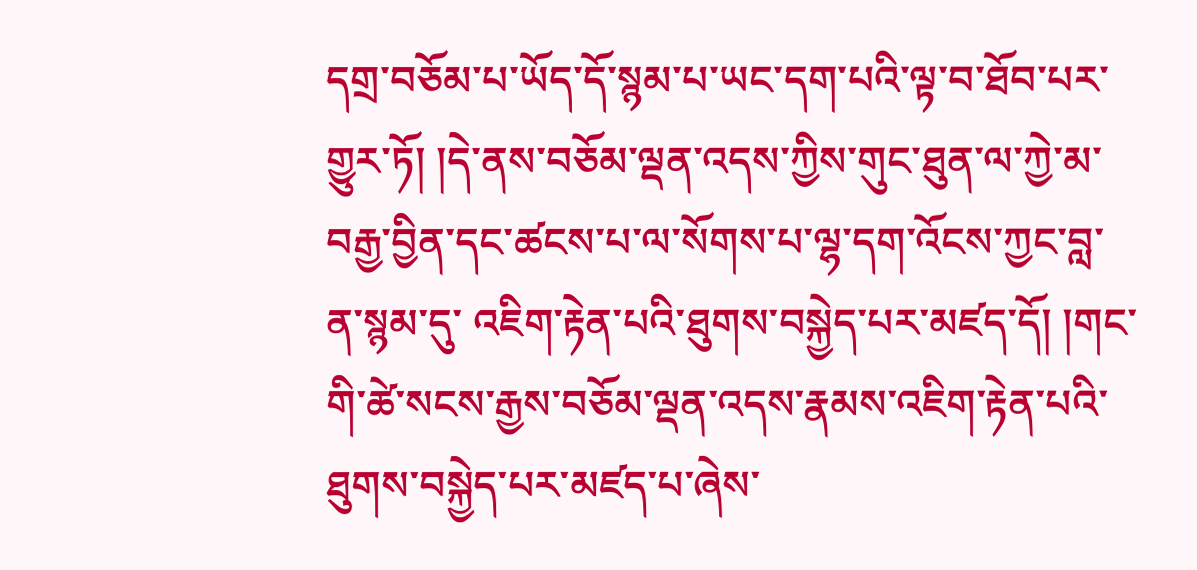དགྲ་བཅོམ་པ་ཡོད་དོ་སྙམ་པ་ཡང་དག་པའི་ལྟ་བ་ཐོབ་པར་གྱུར་ཏོ། །དེ་ནས་བཅོམ་ལྡན་འདས་ཀྱིས་གུང་ཐུན་ལ་ཀྱེ་མ་བརྒྱ་བྱིན་དང་ཚངས་པ་ལ་སོགས་པ་ལྷ་དག་འོངས་ཀྱང་བླ་ན་སྙམ་དུ་ འཇིག་རྟེན་པའི་ཐུགས་བསྐྱེད་པར་མཛད་དོ། །གང་གི་ཚེ་སངས་རྒྱས་བཅོམ་ལྡན་འདས་རྣམས་འཇིག་རྟེན་པའི་ཐུགས་བསྐྱེད་པར་མཛད་པ་ཞེས་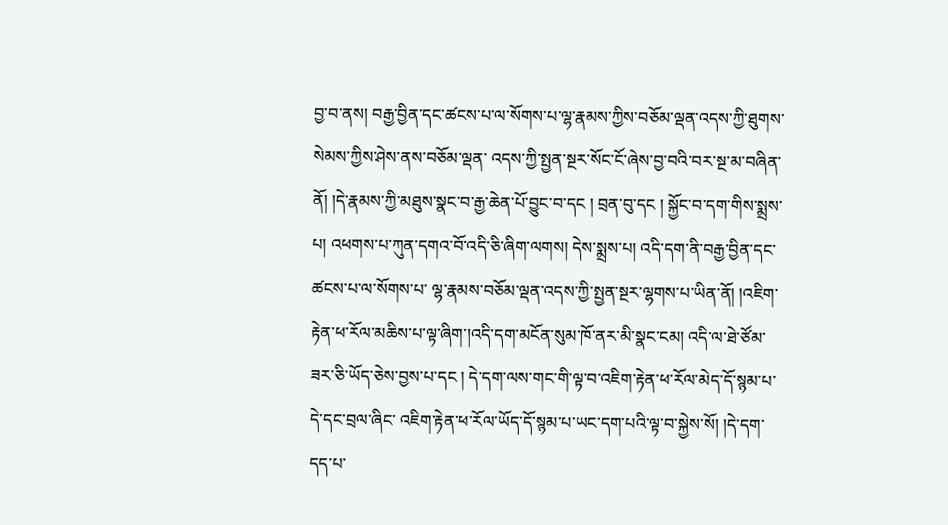བྱ་བ་ནས། བརྒྱ་བྱིན་དང་ཚངས་པ་ལ་སོགས་པ་ལྷ་རྣམས་ཀྱིས་བཅོམ་ལྡན་འདས་ཀྱི་ཐུགས་སེམས་ཀྱིས་ཤེས་ནས་བཅོམ་ལྡན་ འདས་ཀྱི་སྤྱན་སྔར་སོང་ངོ་ཞེས་བྱ་བའི་བར་སྔ་མ་བཞིན་ནོ། །དེ་རྣམས་ཀྱི་མཐུས་སྣང་བ་རྒྱ་ཆེན་པོ་བྱུང་བ་དང ། བྲན་བུ་དང ། སྐྱོང་བ་དག་གིས་སྨྲས་པ། འཕགས་པ་ཀུན་དགའ་བོ་འདི་ཅི་ཞིག་ལགས། དེས་སྨྲས་པ། འདི་དག་ནི་བརྒྱ་བྱིན་དང་ཚངས་པ་ལ་སོགས་པ་ ལྷ་རྣམས་བཅོམ་ལྡན་འདས་ཀྱི་སྤྱན་སྔར་ལྷགས་པ་ཡིན་ནོ། །འཇིག་རྟེན་ཕ་རོལ་མཆིས་པ་ལྟ་ཞིག་།འདི་དག་མངོན་སུམ་ཁོ་ནར་མི་སྣང་ངམ། འདི་ལ་ཐེ་ཙོམ་ཟར་ཅི་ཡོད་ཅེས་བྱས་པ་དང ། དེ་དག་ལས་གང་གི་ལྟ་བ་འཇིག་རྟེན་ཕ་རོལ་མེད་དོ་སྙམ་པ་དེ་དང་བྲལ་ཞིང་ འཇིག་རྟེན་ཕ་རོལ་ཡོད་དོ་སྙམ་པ་ཡང་དག་པའི་ལྟ་བ་སྐྱེས་སོ། །དེ་དག་དད་པ་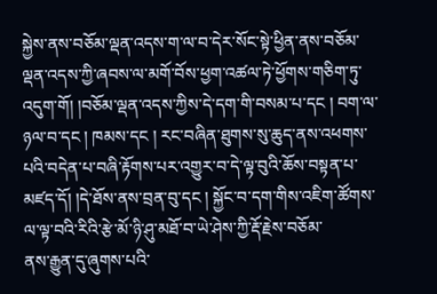སྐྱེས་ནས་བཅོམ་ལྡན་འདས་ག་ལ་བ་དེར་སོང་སྟེ་ཕྱིན་ནས་བཅོམ་ལྡན་འདས་ཀྱི་ཞབས་ལ་མགོ་བོས་ཕྱག་འཚལ་ཏེ་ཕྱོགས་གཅིག་ཏུ་འདུག་གོ། །བཅོམ་ལྡན་འདས་ཀྱིས་དེ་དག་གི་བསམ་པ་དང ། བག་ལ་ཉལ་བ་དང ། ཁམས་དང ། རང་བཞིན་ཐུགས་སུ་ཆུད་ནས་འཕགས་པའི་བདེན་པ་བཞི་རྟོགས་པར་འགྱུར་བ་དེ་ལྟ་བུའི་ཆོས་བསྟན་པ་མཛད་དོ། །དེ་ཐོས་ནས་བྲན་བུ་དང ། སྐྱོང་བ་དག་གིས་འཇིག་ཚོགས་ལ་ལྟ་བའི་རིའི་རྩེ་མོ་ཉི་ཤུ་མཐོ་བ་ཡེ་ཤེས་ཀྱི་རྡོ་རྗེས་བཅོམ་
ནས་རྒྱུན་དུ་ཞུགས་པའི་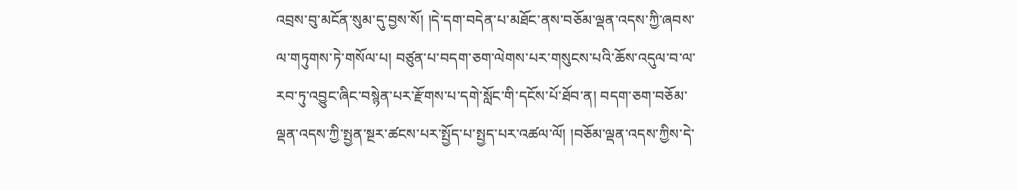འབྲས་བུ་མངོན་སུམ་དུ་བྱས་སོ། །དེ་དག་བདེན་པ་མཐོང་ནས་བཅོམ་ལྡན་འདས་ཀྱི་ཞབས་ལ་གཏུགས་ཏེ་གསོལ་པ། བཙུན་པ་བདག་ཅག་ལེགས་པར་གསུངས་པའི་ཆོས་འདུལ་བ་ལ་རབ་ཏུ་འབྱུང་ཞིང་བསྙེན་པར་རྫོགས་པ་དགེ་སློང་གི་དངོས་པོ་ཐོབ་ན། བདག་ཅག་བཅོམ་ལྡན་འདས་ཀྱི་སྤྱན་སྔར་ཚངས་པར་སྤྱོད་པ་སྤྱད་པར་འཚལ་ལོ། །བཅོམ་ལྡན་འདས་ཀྱིས་དེ་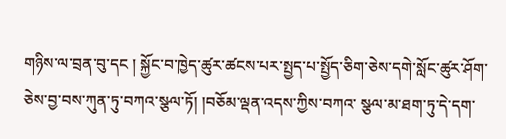གཉིས་ལ་བྲན་བུ་དང ། སྐྱོང་བ་ཁྱེད་ཚུར་ཚངས་པར་སྤྱད་པ་སྤྱོད་ཅིག་ཅེས་དགེ་སློང་ཚུར་ཤོག་ཅེས་བྱ་བས་ཀུན་ཏུ་བཀའ་སྩལ་ཏོ། །བཅོམ་ལྡན་འདས་ཀྱིས་བཀའ་ སྩལ་མ་ཐག་ཏུ་དེ་དག་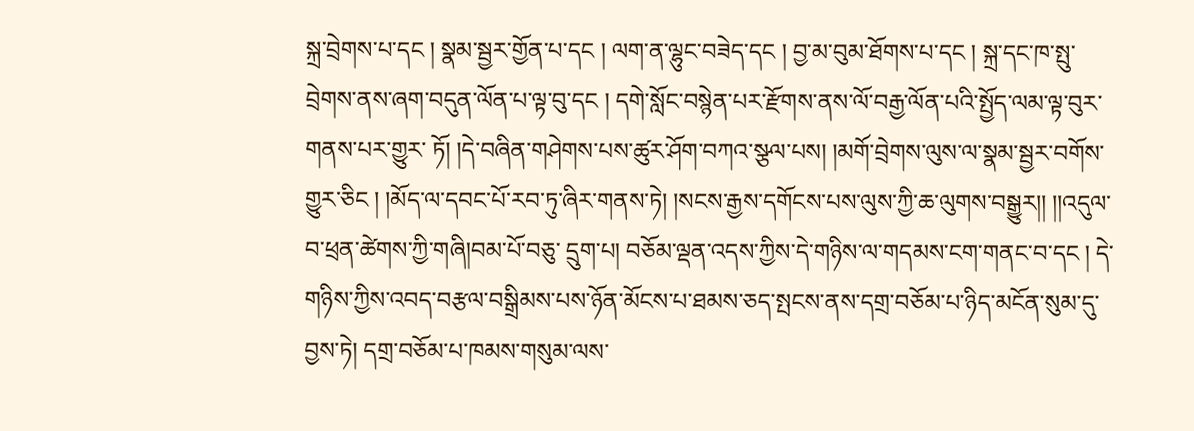སྐྲ་བྲེགས་པ་དང ། སྣམ་སྦྱར་གྱོན་པ་དང ། ལག་ན་ལྷུང་བཟེད་དང ། བྱ་མ་བུམ་ཐོགས་པ་དང ། སྐྲ་དང་ཁ་སྤུ་བྲེགས་ནས་ཞག་བདུན་ལོན་པ་ལྟ་བུ་དང ། དགེ་སློང་བསྙེན་པར་རྫོགས་ནས་ལོ་བརྒྱ་ལོན་པའི་སྤྱོད་ལམ་ལྟ་བུར་གནས་པར་གྱུར་ ཏོ། །དེ་བཞིན་གཤེགས་པས་ཚུར་ཤོག་བཀའ་སྩལ་པས། །མགོ་བྲེགས་ལུས་ལ་སྣམ་སྦྱར་བགོས་གྱུར་ཅིང ། །མོད་ལ་དབང་པོ་རབ་ཏུ་ཞིར་གནས་ཏེ། །སངས་རྒྱས་དགོངས་པས་ལུས་ཀྱི་ཆ་ལུགས་བསྒྱུར།། །།འདུལ་བ་ཕྲན་ཚེགས་ཀྱི་གཞི།བམ་པོ་བཅུ་ དྲུག་པ། བཅོམ་ལྡན་འདས་ཀྱིས་དེ་གཉིས་ལ་གདམས་ངག་གནང་བ་དང ། དེ་གཉིས་ཀྱིས་འབད་བརྩལ་བསྒྲིམས་པས་ཉོན་མོངས་པ་ཐམས་ཅད་སྤངས་ནས་དགྲ་བཅོམ་པ་ཉིད་མངོན་སུམ་དུ་བྱས་ཏེ། དགྲ་བཅོམ་པ་ཁམས་གསུམ་ལས་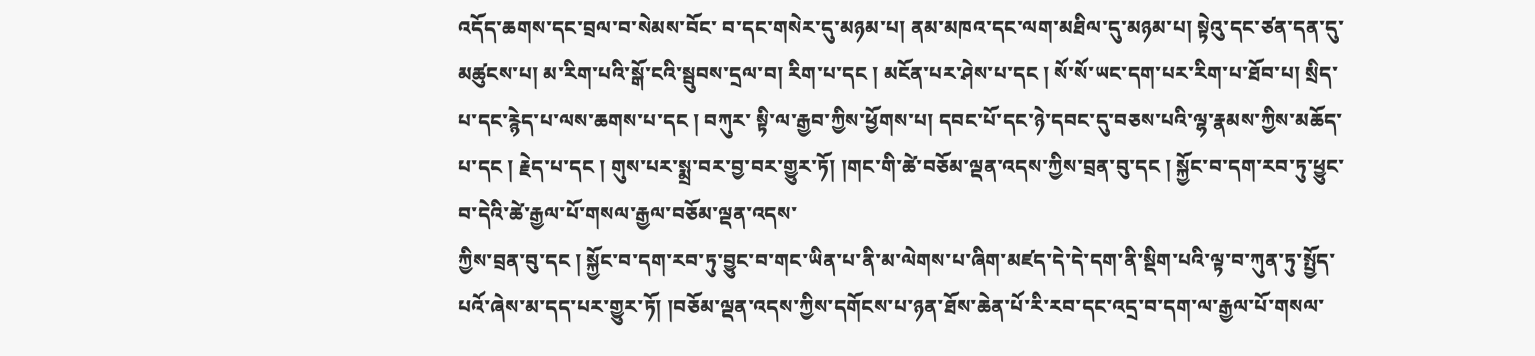འདོད་ཆགས་དང་བྲལ་བ་སེམས་བོང་ བ་དང་གསེར་དུ་མཉམ་པ། ནམ་མཁའ་དང་ལག་མཐིལ་དུ་མཉམ་པ། སྟེའུ་དང་ཙན་དན་དུ་མཚུངས་པ། མ་རིག་པའི་སྒོ་ངའི་སྦུབས་དྲལ་བ། རིག་པ་དང ། མངོན་པར་ཤེས་པ་དང ། སོ་སོ་ཡང་དག་པར་རིག་པ་ཐོབ་པ། སྲིད་པ་དང་རྙེད་པ་ལས་ཆགས་པ་དང ། བཀུར་ སྟི་ལ་རྒྱབ་ཀྱིས་ཕྱོགས་པ། དབང་པོ་དང་ཉེ་དབང་དུ་བཅས་པའི་ལྷ་རྣམས་ཀྱིས་མཆོད་པ་དང ། རྗེད་པ་དང ། གུས་པར་སྨྲ་བར་བྱ་བར་གྱུར་ཏོ། །གང་གི་ཚེ་བཅོམ་ལྡན་འདས་ཀྱིས་བྲན་བུ་དང ། སྐྱོང་བ་དག་རབ་ཏུ་ཕྱུང་བ་དེའི་ཚེ་རྒྱལ་པོ་གསལ་རྒྱལ་བཅོམ་ལྡན་འདས་
ཀྱིས་བྲན་བུ་དང ། སྐྱོང་བ་དག་རབ་ཏུ་བྱུང་བ་གང་ཡིན་པ་ནི་མ་ལེགས་པ་ཞིག་མཛད་དེ་དེ་དག་ནི་སྡིག་པའི་ལྟ་བ་ཀུན་ཏུ་སྤྱོད་པའོ་ཞེས་མ་དད་པར་གྱུར་ཏོ། །བཅོམ་ལྡན་འདས་ཀྱིས་དགོངས་པ་ཉན་ཐོས་ཆེན་པོ་རི་རབ་དང་འདྲ་བ་དག་ལ་རྒྱལ་པོ་གསལ་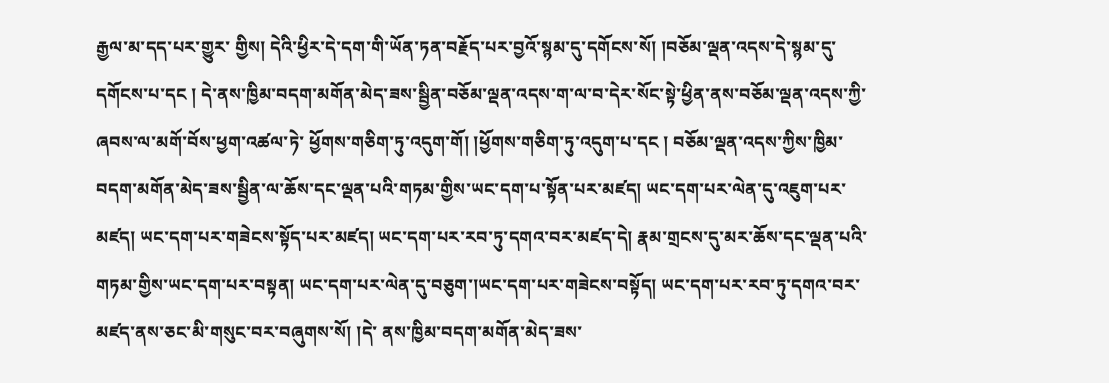རྒྱལ་མ་དད་པར་གྱུར་ གྱིས། དེའི་ཕྱིར་དེ་དག་གི་ཡོན་ཏན་བརྗོད་པར་བྱའོ་སྙམ་དུ་དགོངས་སོ། །བཅོམ་ལྡན་འདས་དེ་སྙམ་དུ་དགོངས་པ་དང ། དེ་ནས་ཁྱིམ་བདག་མགོན་མེད་ཟས་སྦྱིན་བཅོམ་ལྡན་འདས་ག་ལ་བ་དེར་སོང་སྟེ་ཕྱིན་ནས་བཅོམ་ལྡན་འདས་ཀྱི་ཞབས་ལ་མགོ་བོས་ཕྱག་འཚལ་ཏེ་ ཕྱོགས་གཅིག་ཏུ་འདུག་གོ། །ཕྱོགས་གཅིག་ཏུ་འདུག་པ་དང ། བཅོམ་ལྡན་འདས་ཀྱིས་ཁྱིམ་བདག་མགོན་མེད་ཟས་སྦྱིན་ལ་ཆོས་དང་ལྡན་པའི་གཏམ་གྱིས་ཡང་དག་པ་སྟོན་པར་མཛད། ཡང་དག་པར་ལེན་དུ་འཇུག་པར་མཛད། ཡང་དག་པར་གཟེངས་སྟོད་པར་མཛད། ཡང་དག་པར་རབ་ཏུ་དགའ་བར་མཛད་དེ། རྣམ་གྲངས་དུ་མར་ཆོས་དང་ལྡན་པའི་གཏམ་གྱིས་ཡང་དག་པར་བསྟན། ཡང་དག་པར་ལེན་དུ་བཅུག་།ཡང་དག་པར་གཟེངས་བསྟོད། ཡང་དག་པར་རབ་ཏུ་དགའ་བར་མཛད་ནས་ཅང་མི་གསུང་བར་བཞུགས་སོ། །དེ་ ནས་ཁྱིམ་བདག་མགོན་མེད་ཟས་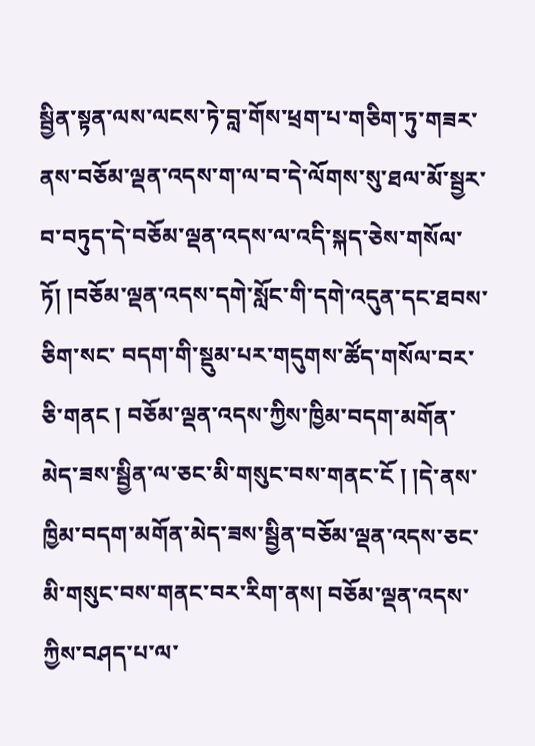སྦྱིན་སྟན་ལས་ལངས་ཏེ་བླ་གོས་ཕྲག་པ་གཅིག་ཏུ་གཟར་ནས་བཅོམ་ལྡན་འདས་ག་ལ་བ་དེ་ལོགས་སུ་ཐལ་མོ་སྦྱར་བ་བཏུད་དེ་བཅོམ་ལྡན་འདས་ལ་འདི་སྐད་ཅེས་གསོལ་ཏོ། །བཅོམ་ལྡན་འདས་དགེ་སློང་གི་དགེ་འདུན་དང་ཐབས་ཅིག་སང་ བདག་གི་སྡུམ་པར་གདུགས་ཚོད་གསོལ་བར་ཅི་གནང ། བཅོམ་ལྡན་འདས་ཀྱིས་ཁྱིམ་བདག་མགོན་མེད་ཟས་སྦྱིན་ལ་ཅང་མི་གསུང་བས་གནང་ངོ ། །དེ་ནས་ཁྱིམ་བདག་མགོན་མེད་ཟས་སྦྱིན་བཅོམ་ལྡན་འདས་ཅང་མི་གསུང་བས་གནང་བར་རིག་ནས། བཅོམ་ལྡན་འདས་ ཀྱིས་བཤད་པ་ལ་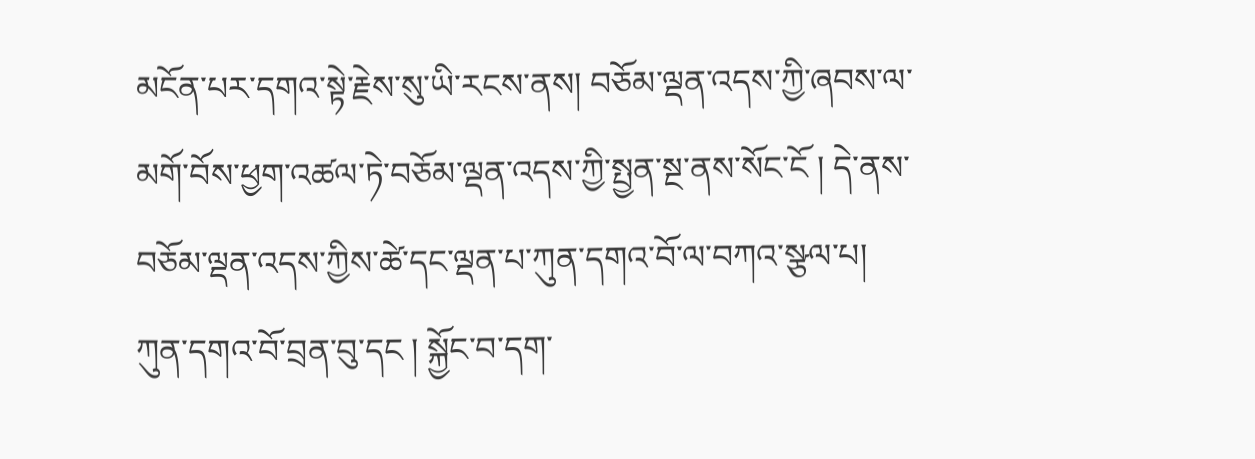མངོན་པར་དགའ་སྟེ་རྗེས་སུ་ཡི་རངས་ནས། བཅོམ་ལྡན་འདས་ཀྱི་ཞབས་ལ་མགོ་བོས་ཕྱག་འཚལ་ཏེ་བཅོམ་ལྡན་འདས་ཀྱི་སྤྱན་སྔ་ནས་སོང་ངོ ། དེ་ནས་བཅོམ་ལྡན་འདས་ཀྱིས་ཚེ་དང་ལྡན་པ་ཀུན་དགའ་བོ་ལ་བཀའ་སྩལ་པ། ཀུན་དགའ་བོ་བྲན་བུ་དང ། སྐྱོང་བ་དག་